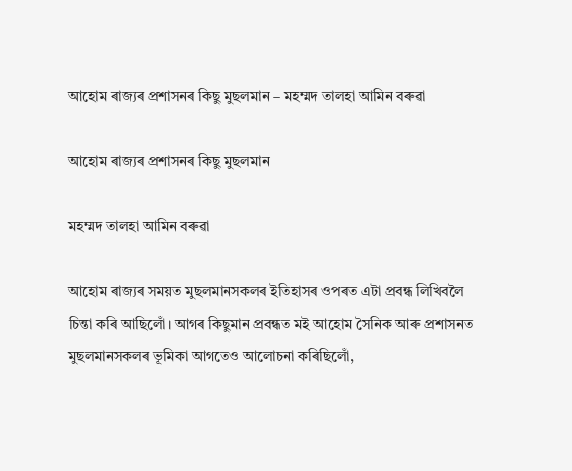আহোম ৰাজ্যৰ প্ৰশাসনৰ কিছু মুছলমান – মহম্মদ তালহা আমিন বৰুৱা

আহোম ৰাজ্যৰ প্ৰশাসনৰ কিছু মুছলমান

মহম্মদ তালহা আমিন বৰুৱা

আহোম ৰাজ্যৰ সময়ত মুছলমানসকলৰ ইতিহাসৰ ওপৰত এটা প্ৰবন্ধ লিখিবলৈ চিন্তা কৰি আছিলোঁ। আগৰ কিছুমান প্ৰবন্ধত মই আহোম সৈনিক আৰু প্ৰশাসনত মুছলমানসকলৰ ভূমিকা আগতেও আলোচনা কৰিছিলোঁ,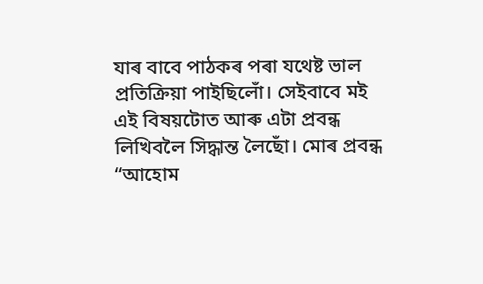যাৰ বাবে পাঠকৰ পৰা যথেষ্ট ভাল প্ৰতিক্ৰিয়া পাইছিলোঁ। সেইবাবে মই এই বিষয়টোত আৰু এটা প্ৰবন্ধ লিখিবলৈ সিদ্ধান্ত লৈছোঁ। মোৰ প্ৰবন্ধ “আহোম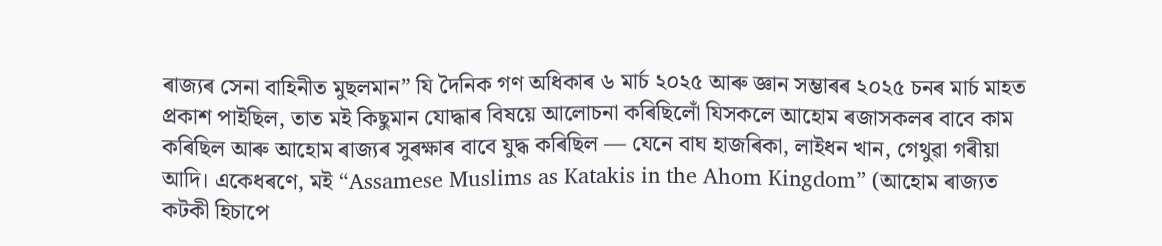ৰাজ্যৰ সেনা বাহিনীত মুছলমান” যি দৈনিক গণ অধিকাৰ ৬ মাৰ্চ ২০২৫ আৰু জ্ঞান সম্ভাৰৰ ২০২৫ চনৰ মাৰ্চ মাহত প্ৰকাশ পাইছিল, তাত মই কিছুমান যোদ্ধাৰ বিষয়ে আলোচনা কৰিছিলোঁ যিসকলে আহোম ৰজাসকলৰ বাবে কাম কৰিছিল আৰু আহোম ৰাজ্যৰ সুৰক্ষাৰ বাবে যুদ্ধ কৰিছিল — যেনে বাঘ হাজৰিকা, লাইধন খান, গেথুৱা গৰীয়া আদি। একেধৰণে, মই “Assamese Muslims as Katakis in the Ahom Kingdom” (আহোম ৰাজ্যত কটকী হিচাপে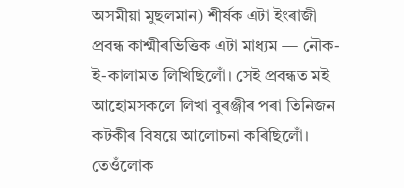অসমীয়া মুছলমান) শীৰ্ষক এটা ইংৰাজী প্ৰবন্ধ কাশ্মীৰভিত্তিক এটা মাধ্যম — নৌক-ই-কালামত লিখিছিলোঁ। সেই প্ৰবন্ধত মই আহোমসকলে লিখা বুৰঞ্জীৰ পৰা তিনিজন কটকীৰ বিষয়ে আলোচনা কৰিছিলোঁ। তেওঁলোক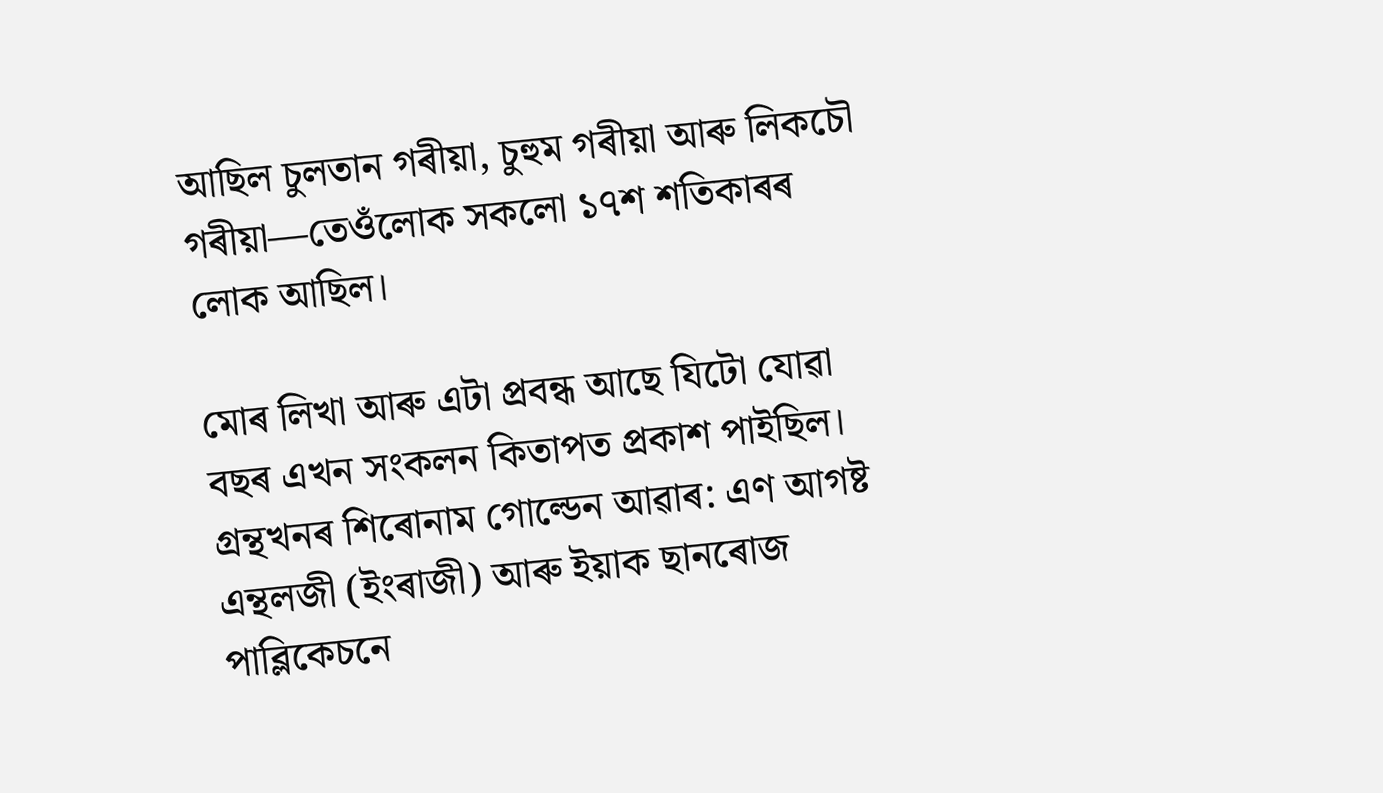আছিল চুলতান গৰীয়া, চুহুম গৰীয়া আৰু লিকচৌ গৰীয়া—তেওঁলোক সকলো ১৭শ শতিকাৰৰ লোক আছিল।

মোৰ লিখা আৰু এটা প্ৰবন্ধ আছে যিটো যোৱা বছৰ এখন সংকলন কিতাপত প্ৰকাশ পাইছিল। গ্ৰন্থখনৰ শিৰোনাম গোল্ডেন আৱাৰ: এণ আগষ্ট এন্থলজী (ইংৰাজী) আৰু ইয়াক ছানৰোজ পাব্লিকেচনে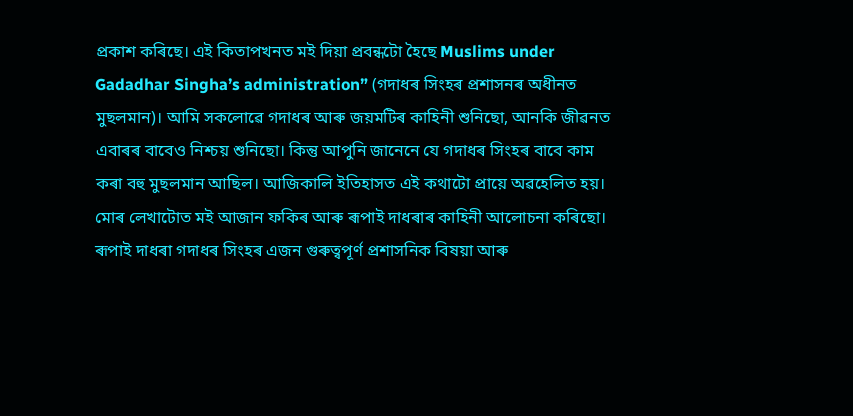প্ৰকাশ কৰিছে। এই কিতাপখনত মই দিয়া প্ৰবন্ধটো হৈছে Muslims under Gadadhar Singha’s administration” (গদাধৰ সিংহৰ প্ৰশাসনৰ অধীনত মুছলমান)। আমি সকলোৱে গদাধৰ আৰু জয়মটিৰ কাহিনী শুনিছো, আনকি জীৱনত এবাৰৰ বাবেও নিশ্চয় শুনিছো। কিন্তু আপুনি জানেনে যে গদাধৰ সিংহৰ বাবে কাম কৰা বহু মুছলমান আছিল। আজিকালি ইতিহাসত এই কথাটো প্ৰায়ে অৱহেলিত হয়। মোৰ লেখাটোত মই আজান ফকিৰ আৰু ৰূপাই দাধৰাৰ কাহিনী আলোচনা কৰিছো। ৰূপাই দাধৰা গদাধৰ সিংহৰ এজন গুৰুত্বপূৰ্ণ প্ৰশাসনিক বিষয়া আৰু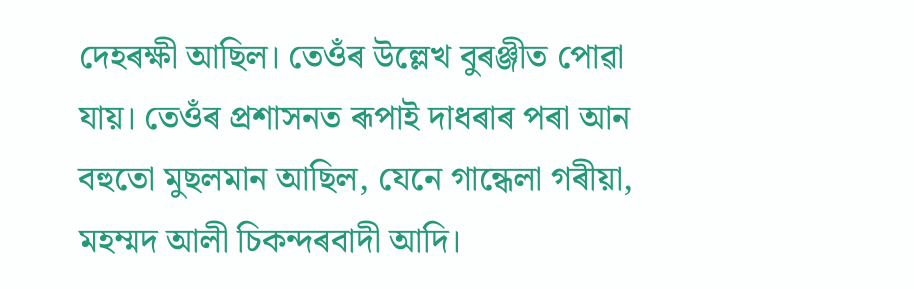দেহৰক্ষী আছিল। তেওঁৰ উল্লেখ বুৰঞ্জীত পোৱা যায়। তেওঁৰ প্ৰশাসনত ৰূপাই দাধৰাৰ পৰা আন বহুতো মুছলমান আছিল, যেনে গান্ধেলা গৰীয়া, মহম্মদ আলী চিকন্দৰবাদী আদি।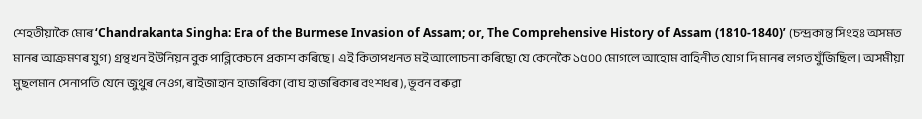শেহতীয়াকৈ মোৰ ‘Chandrakanta Singha: Era of the Burmese Invasion of Assam; or, The Comprehensive History of Assam (1810-1840)’ (চন্দ্ৰকান্ত সিংহঃ অসমত মানৰ আক্ৰমণৰ যুগ) গ্ৰন্থখন ইউনিয়ন বুক পাব্লিকেচনে প্ৰকাশ কৰিছে। এই কিতাপখনত মই আলোচনা কৰিছো যে কেনেকৈ ১৫০০ মোগলে আহোম বাহিনীত যোগ দি মানৰ লগত যুঁজিছিল। অসমীয়া মুছলমান সেনাপতি যেনে জুথুৰ নেওগ, ৰাইজাহান হাজৰিকা (বাঘ হাজৰিকাৰ বংশধৰ), ভূবন বৰুৱা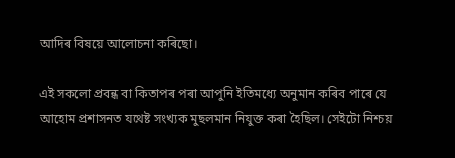আদিৰ বিষয়ে আলোচনা কৰিছো।

এই সকলো প্ৰবন্ধ বা কিতাপৰ পৰা আপুনি ইতিমধ্যে অনুমান কৰিব পাৰে যে আহোম প্ৰশাসনত যথেষ্ট সংখ্যক মুছলমান নিযুক্ত কৰা হৈছিল। সেইটো নিশ্চয়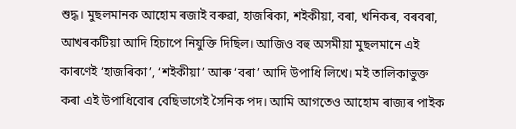শুদ্ধ। মুছলমানক আহোম ৰজাই বৰুৱা, হাজৰিকা, শইকীয়া, বৰা, খনিকৰ, বৰবৰা, আখৰকটিয়া আদি হিচাপে নিযুক্তি দিছিল। আজিও বহু অসমীয়া মুছলমানে এই কাৰণেই ‘হাজৰিকা’, ‘শইকীয়া’ আৰু ‘বৰা’ আদি উপাধি লিখে। মই তালিকাভুক্ত কৰা এই উপাধিবোৰ বেছিভাগেই সৈনিক পদ। আমি আগতেও আহোম ৰাজ্যৰ পাইক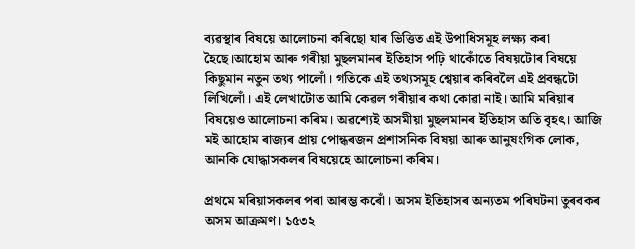ব্যৱস্থাৰ বিষয়ে আলোচনা কৰিছো যাৰ ভিত্তিত এই উপাধিসমূহ লক্ষ্য কৰা হৈছে।আহোম আৰু গৰীয়া মুছলমানৰ ইতিহাস পঢ়ি থাকোঁতে বিষয়টোৰ বিষয়ে কিছুমান নতুন তথ্য পালোঁ। গতিকে এই তথ্যসমূহ শ্বেয়াৰ কৰিবলৈ এই প্ৰবন্ধটো লিখিলোঁ। এই লেখাটোত আমি কেৱল গৰীয়াৰ কথা কোৱা নাই। আমি মৰিয়াৰ বিষয়েও আলোচনা কৰিম। অৱশ্যেই অসমীয়া মুছলমানৰ ইতিহাস অতি বৃহৎ। আজি মই আহোম ৰাজ্যৰ প্ৰায় পোন্ধৰজন প্ৰশাসনিক বিষয়া আৰু আনুষংগিক লোক, আনকি যোদ্ধাসকলৰ বিষয়েহে আলোচনা কৰিম।

প্ৰথমে মৰিয়াসকলৰ পৰা আৰম্ভ কৰোঁ। অসম ইতিহাসৰ অন্যতম পৰিঘটনা তুৰবকৰ অসম আক্ৰমণ। ১৫৩২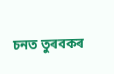চনত তুৰবকৰ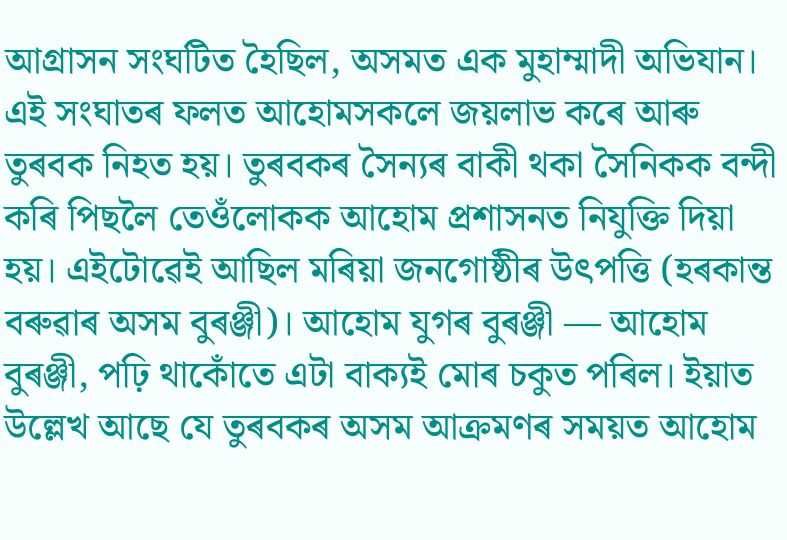আগ্ৰাসন সংঘটিত হৈছিল, অসমত এক মুহাম্মাদী অভিযান। এই সংঘাতৰ ফলত আহোমসকলে জয়লাভ কৰে আৰু তুৰবক নিহত হয়। তুৰবকৰ সৈন্যৰ বাকী থকা সৈনিকক বন্দী কৰি পিছলৈ তেওঁলোকক আহোম প্ৰশাসনত নিযুক্তি দিয়া হয়। এইটোৱেই আছিল মৰিয়া জনগোষ্ঠীৰ উৎপত্তি (হৰকান্ত বৰুৱাৰ অসম বুৰঞ্জী)। আহোম যুগৰ বুৰঞ্জী — আহোম বুৰঞ্জী, পঢ়ি থাকোঁতে এটা বাক্যই মোৰ চকুত পৰিল। ইয়াত উল্লেখ আছে যে তুৰবকৰ অসম আক্ৰমণৰ সময়ত আহোম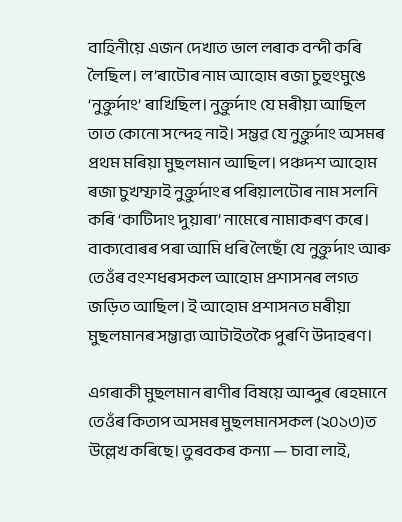বাহিনীয়ে এজন দেখাত ভাল লৰাক বন্দী কৰি লৈছিল। ল’ৰাটোৰ নাম আহোম ৰজা চুহুংমুঙে ‘নুক্তুৰ্দাং’ ৰাখিছিল। নুক্তুৰ্দাং যে মৰীয়া আছিল তাত কোনো সন্দেহ নাই। সম্ভৱ যে নুক্তুৰ্দাং অসমৰ প্ৰথম মৰিয়া মুছলমান আছিল। পঞ্চদশ আহোম ৰজা চুখম্ফাই নুক্তুৰ্দাংৰ পৰিয়ালটোৰ নাম সলনি কৰি ‘কাটিদাং দুয়াৰা’ নামেৰে নামাকৰণ কৰে। বাক্যবোৰৰ পৰা আমি ধৰি লৈছোঁ যে নুক্তুৰ্দাং আৰু তেওঁৰ বংশধৰসকল আহোম প্ৰশাসনৰ লগত জড়িত আছিল। ই আহোম প্ৰশাসনত মৰীয়া মুছলমানৰ সম্ভাৱ্য আটাইতকৈ পুৰণি উদাহৰণ।

এগৰাকী মুছলমান ৰাণীৰ বিষয়ে আব্দুৰ ৰেহমানে তেওঁৰ কিতাপ অসমৰ মুছলমানসকল (২০১৩)ত উল্লেখ কৰিছে। তুৰবকৰ কন্যা — চাবা লাই,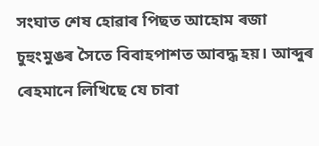সংঘাত শেষ হোৱাৰ পিছত আহোম ৰজা চুহুংমুঙৰ সৈতে বিবাহপাশত আবদ্ধ হয়। আব্দুৰ ৰেহমানে লিখিছে যে চাবা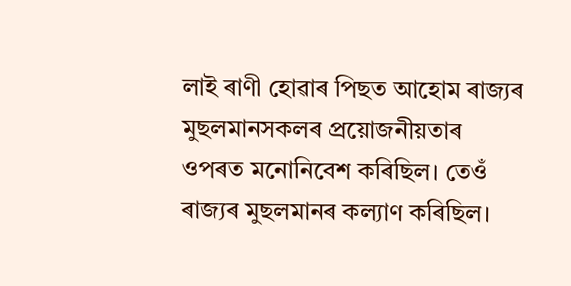লাই ৰাণী হোৱাৰ পিছত আহোম ৰাজ্যৰ মুছলমানসকলৰ প্ৰয়োজনীয়তাৰ ওপৰত মনোনিবেশ কৰিছিল। তেওঁ ৰাজ্যৰ মুছলমানৰ কল্যাণ কৰিছিল।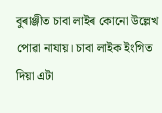বুৰাঞ্জীত চাবা লাইৰ কোনো উল্লেখ পোৱা নাযায়। চাবা লাইক ইংগিত দিয়া এটা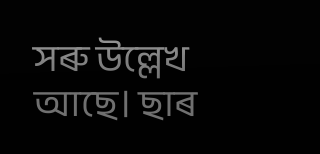সৰু উল্লেখ আছে। ছাৰ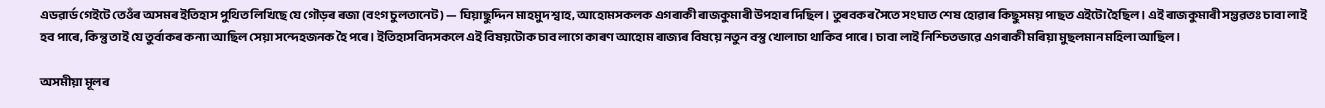এডৱাৰ্ড গেইটে তেওঁৰ অসমৰ ইতিহাস পুথিত লিখিছে যে গৌড়ৰ ৰজা (বংগ চুলতানেট) — ঘিয়াছুদ্দিন মাহমুদ শ্বাহ, আহোমসকলক এগৰাকী ৰাজকুমাৰী উপহাৰ দিছিল। তুৰবকৰ সৈতে সংঘাত শেষ হোৱাৰ কিছুসময় পাছত এইটো হৈছিল। এই ৰাজকুমাৰী সম্ভৱতঃ চাবা লাই হব পাৰে, কিন্তু তাই যে তুৰ্বাকৰ কন্যা আছিল সেয়া সন্দেহজনক হৈ পৰে। ইতিহাসবিদসকলে এই বিষয়টোক চাব লাগে কাৰণ আহোম ৰাজ্যৰ বিষয়ে নতুন বস্তু খোলাচা থাকিব পাৰে। চাবা লাই নিশ্চিতভাৱে এগৰাকী মৰিয়া মুছলমান মহিলা আছিল।

অসমীয়া মূলৰ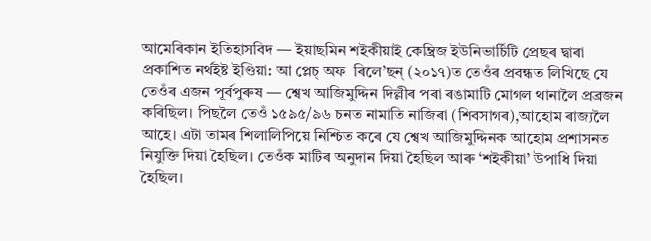আমেৰিকান ইতিহাসবিদ — ইয়াছমিন শইকীয়াই কেম্ব্ৰিজ ইউনিভাৰ্চিটি প্ৰেছৰ দ্বাৰা প্ৰকাশিত নৰ্থইষ্ট ইণ্ডিয়া: আ প্লেচ্ অফ  ৰিলে’ছন্ (২০১৭)ত তেওঁৰ প্ৰবন্ধত লিখিছে যে তেওঁৰ এজন পূৰ্বপুৰুষ — শ্বেখ আজিমুদ্দিন দিল্লীৰ পৰা ৰঙামাটি মোগল থানালৈ প্ৰব্ৰজন কৰিছিল। পিছলৈ তেওঁ ১৫৯৫/৯৬ চনত নামাতি নাজিৰা (শিবসাগৰ),আহোম ৰাজ্যলৈ আহে। এটা তামৰ শিলালিপিয়ে নিশ্চিত কৰে যে শ্বেখ আজিমুদ্দিনক আহোম প্ৰশাসনত নিযুক্তি দিয়া হৈছিল। তেওঁক মাটিৰ অনুদান দিয়া হৈছিল আৰু ‘শইকীয়া’ উপাধি দিয়া হৈছিল।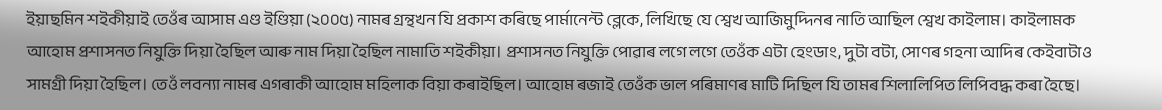ইয়াছমিন শইকীয়াই তেওঁৰ আসাম এণ্ড ইণ্ডিয়া (২০০৫) নামৰ গ্ৰন্থখন যি প্ৰকাশ কৰিছে পাৰ্মানেন্ট ব্লেকে, লিখিছে যে শ্বেখ আজিমুদ্দিনৰ নাতি আছিল শ্বেখ কাইলাম। কাইলামক আহোম প্ৰশাসনত নিযুক্তি দিয়া হৈছিল আৰু নাম দিয়া হৈছিল নামাতি শইকীয়া। প্ৰশাসনত নিযুক্তি পোৱাৰ লগে লগে তেওঁক এটা হেংডাং, দুটা বটা, সোণৰ গহনা আদিৰ কেইবাটাও সামগ্ৰী দিয়া হৈছিল। তেওঁ লবন্যা নামৰ এগৰাকী আহোম মহিলাক বিয়া কৰাইছিল। আহোম ৰজাই তেওঁক ভাল পৰিমাণৰ মাটি দিছিল যি তামৰ শিলালিপিত লিপিবদ্ধ কৰা হৈছে।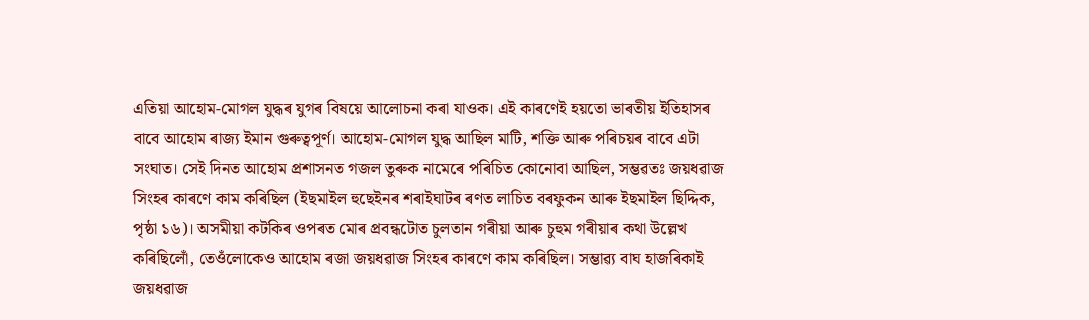এতিয়া আহোম-মোগল যুদ্ধৰ যুগৰ বিষয়ে আলোচনা কৰা যাওক। এই কাৰণেই হয়তো ভাৰতীয় ইতিহাসৰ বাবে আহোম ৰাজ্য ইমান গুৰুত্বপূৰ্ণ। আহোম-মোগল যুদ্ধ আছিল মাটি, শক্তি আৰু পৰিচয়ৰ বাবে এটা সংঘাত। সেই দিনত আহোম প্ৰশাসনত গজল তুৰুক নামেৰে পৰিচিত কোনোবা আছিল, সম্ভৱতঃ জয়ধৱাজ সিংহৰ কাৰণে কাম কৰিছিল (ইছমাইল হুছেইনৰ শৰাইঘাটৰ ৰণত লাচিত বৰফুকন আৰু ইছমাইল ছিদ্দিক, পৃষ্ঠা ১৬)। অসমীয়া কটকিৰ ওপৰত মোৰ প্ৰবন্ধটোত চুলতান গৰীয়া আৰু চুহুম গৰীয়াৰ কথা উল্লেখ কৰিছিলোঁ, তেওঁলোকেও আহোম ৰজা জয়ধৱাজ সিংহৰ কাৰণে কাম কৰিছিল। সম্ভাৱ্য বাঘ হাজৰিকাই জয়ধৱাজ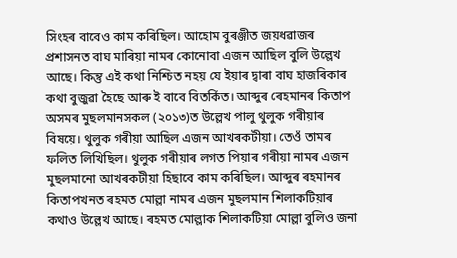সিংহৰ বাবেও কাম কৰিছিল। আহোম বুৰঞ্জীত জয়ধৱাজৰ প্ৰশাসনত বাঘ মাৰিয়া নামৰ কোনোবা এজন আছিল বুলি উল্লেখ আছে। কিন্তু এই কথা নিশ্চিত নহয় যে ইয়াৰ দ্বাৰা বাঘ হাজৰিকাৰ কথা বুজুৱা হৈছে আৰু ই বাবে বিতৰ্কিত। আব্দুৰ ৰেহমানৰ কিতাপ অসমৰ মুছলমানসকল (২০১৩)ত উল্লেখ পালু থুলুক গৰীয়াৰ বিষয়ে। থুলুক গৰীয়া আছিল এজন আখৰকটীয়া। তেওঁ তামৰ ফলিত লিখিছিল। থুলুক গৰীয়াৰ লগত পিয়াৰ গৰীয়া নামৰ এজন মুছলমানো আখৰকটীয়া হিছাবে কাম কৰিছিল। আব্দুৰ ৰহমানৰ কিতাপখনত ৰহমত মোল্লা নামৰ এজন মুছলমান শিলাকটিয়াৰ কথাও উল্লেখ আছে। ৰহমত মোল্লাক শিলাকটিয়া মোল্লা বুলিও জনা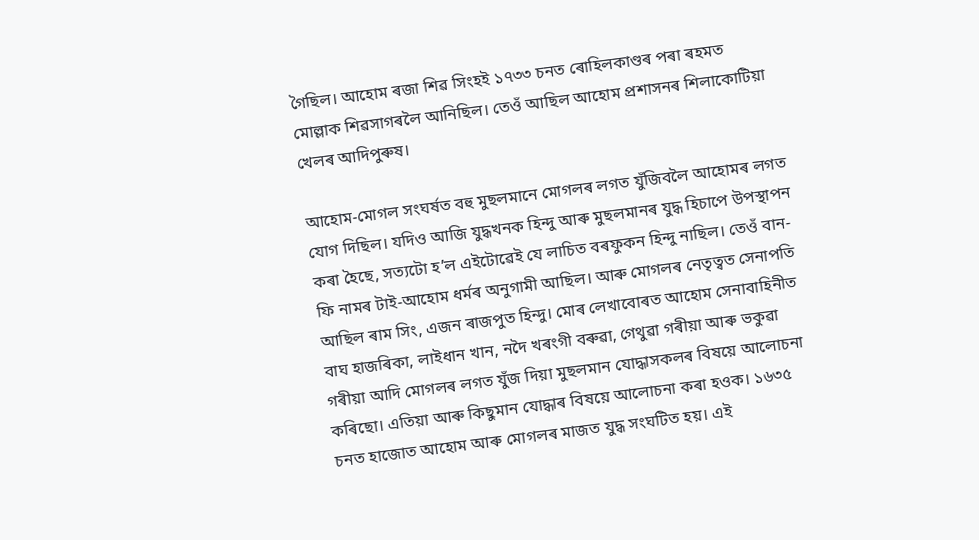গৈছিল। আহোম ৰজা শিৱ সিংহই ১৭৩৩ চনত ৰোহিলকাণ্ডৰ পৰা ৰহমত মোল্লাক শিৱসাগৰলৈ আনিছিল। তেওঁ আছিল আহোম প্ৰশাসনৰ শিলাকোটিয়া খেলৰ আদিপুৰুষ।

আহোম-মোগল সংঘৰ্ষত বহু মুছলমানে মোগলৰ লগত যুঁজিবলৈ আহোমৰ লগত যোগ দিছিল। যদিও আজি যুদ্ধখনক হিন্দু আৰু মুছলমানৰ যুদ্ধ হিচাপে উপস্থাপন কৰা হৈছে, সত্যটো হ’ল এইটোৱেই যে লাচিত বৰফুকন হিন্দু নাছিল। তেওঁ বান-ফি নামৰ টাই-আহোম ধৰ্মৰ অনুগামী আছিল। আৰু মোগলৰ নেতৃত্বত সেনাপতি আছিল ৰাম সিং, এজন ৰাজপুত হিন্দু। মোৰ লেখাবোৰত আহোম সেনাবাহিনীত বাঘ হাজৰিকা, লাইধান খান, নদৈ খৰংগী বৰুৱা, গেথুৱা গৰীয়া আৰু ভকুৱা গৰীয়া আদি মোগলৰ লগত যুঁজ দিয়া মুছলমান যোদ্ধাসকলৰ বিষয়ে আলোচনা কৰিছো। এতিয়া আৰু কিছুমান যোদ্ধাৰ বিষয়ে আলোচনা কৰা হওক। ১৬৩৫ চনত হাজোত আহোম আৰু মোগলৰ মাজত যুদ্ধ সংঘটিত হয়। এই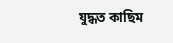যুদ্ধত কাছিম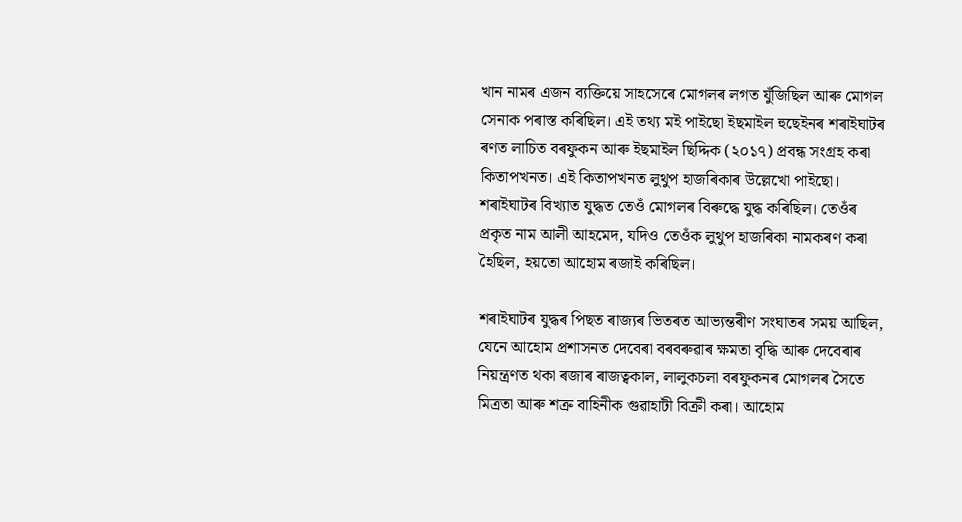খান নামৰ এজন ব্যক্তিয়ে সাহসেৰে মোগলৰ লগত যুঁজিছিল আৰু মোগল সেনাক পৰাস্ত কৰিছিল। এই তথ্য মই পাইছো ইছমাইল হুছেইনৰ শৰাইঘাটৰ ৰণত লাচিত বৰফুকন আৰু ইছমাইল ছিদ্দিক (২০১৭) প্ৰবন্ধ সংগ্ৰহ কৰা কিতাপখনত। এই কিতাপখনত লুথুপ হাজৰিকাৰ উল্লেখো পাইছো। শৰাইঘাটৰ বিখ্যাত যুদ্ধত তেওঁ মোগলৰ বিৰুদ্ধে যুদ্ধ কৰিছিল। তেওঁৰ প্ৰকৃত নাম আলী আহমেদ, যদিও তেওঁক লুথুপ হাজৰিকা নামকৰণ কৰা হৈছিল, হয়তো আহোম ৰজাই কৰিছিল।

শৰাইঘাটৰ যুদ্ধৰ পিছত ৰাজ্যৰ ভিতৰত আভ্যন্তৰীণ সংঘাতৰ সময় আছিল, যেনে আহোম প্ৰশাসনত দেবেৰা বৰবৰুৱাৰ ক্ষমতা বৃদ্ধি আৰু দেবেৰাৰ নিয়ন্ত্ৰণত থকা ৰজাৰ ৰাজত্বকাল, লালুকচলা বৰফুকনৰ মোগলৰ সৈতে মিত্ৰতা আৰু শত্ৰু বাহিনীক গুৱাহাটী বিক্ৰী কৰা। আহোম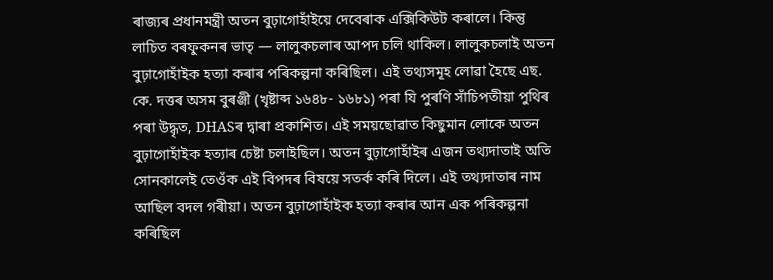ৰাজ্যৰ প্ৰধানমন্ত্ৰী অতন বুঢ়াগোহাঁইয়ে দেবেৰাক এক্সিকিউট কৰালে। কিন্তু লাচিত বৰফুকনৰ ভাতৃ — লালুকচলাৰ আপদ চলি থাকিল। লালুকচলাই অতন বুঢ়াগোহাঁইক হত্যা কৰাৰ পৰিকল্পনা কৰিছিল। এই তথ্যসমূহ লোৱা হৈছে এছ. কে. দত্তৰ অসম বুৰঞ্জী (খৃষ্টাব্দ ১৬৪৮- ১৬৮১) পৰা যি পুৰণি সাঁচিপতীয়া পুথিৰ পৰা উদ্ধৃত, DHASৰ দ্বাৰা প্ৰকাশিত। এই সময়ছোৱাত কিছুমান লোকে অতন বুঢ়াগোহাঁইক হত্যাৰ চেষ্টা চলাইছিল। অতন বুঢ়াগোহাঁইৰ এজন তথ্যদাতাই অতি সোনকালেই তেওঁক এই বিপদৰ বিষয়ে সতৰ্ক কৰি দিলে। এই তথ্যদাতাৰ নাম আছিল বদল গৰীয়া। অতন বুঢ়াগোহাঁইক হত্যা কৰাৰ আন এক পৰিকল্পনা কৰিছিল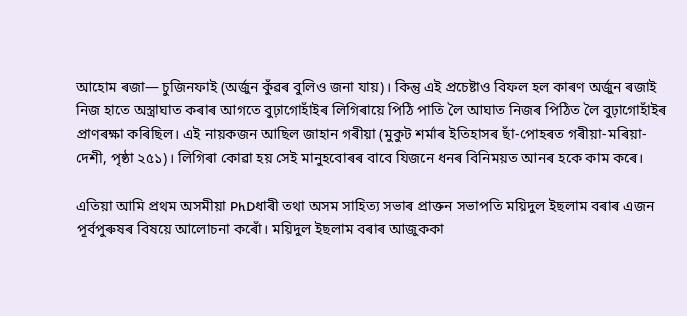আহোম ৰজা— চুজিনফাই (অৰ্জুন কুঁৱৰ বুলিও জনা যায়)। কিন্তু এই প্ৰচেষ্টাও বিফল হল কাৰণ অর্জুন ৰজাই নিজ হাতে অস্ত্রাঘাত কৰাৰ আগতে বুঢ়াগোহাঁইৰ লিগিৰায়ে পিঠি পাতি লৈ আঘাত নিজৰ পিঠিত লৈ বুঢ়াগোহাঁইৰ প্ৰাণৰক্ষা কৰিছিল। এই নায়কজন আছিল জাহান গৰীয়া (মুকুট শর্মাৰ ইতিহাসৰ ছাঁ-পোহৰত গৰীয়া-মৰিয়া-দেশী, পৃষ্ঠা ২৫১)। লিগিৰা কোৱা হয় সেই মানুহবোৰৰ বাবে যিজনে ধনৰ বিনিময়ত আনৰ হকে কাম কৰে।

এতিয়া আমি প্ৰথম অসমীয়া PhDধাৰী তথা অসম সাহিত্য সভাৰ প্ৰাক্তন সভাপতি ময়িদুল ইছলাম বৰাৰ এজন পূৰ্বপুৰুষৰ বিষয়ে আলোচনা কৰোঁ। ময়িদুল ইছলাম বৰাৰ আজুককা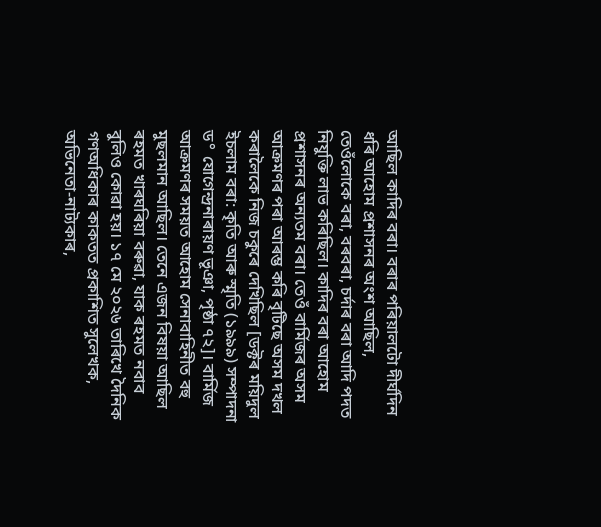আছিল কাদিৰ বৰা। বৰাৰ পৰিয়ালটো দীৰ্ঘদিন ধৰি আহোম প্ৰশাসনৰ অংশ আছিল, তেওঁলোকে বৰা, বৰবৰা, চৰ্দাৰ বৰা আদি পদত নিযুক্তি লাভ কৰিছিল। কাদিৰ বৰা আহোম প্ৰশাসনৰ অন্যতম বৰা। তেওঁ বাৰ্মিজৰ অসম আক্ৰমণৰ পৰা আৰম্ভ কৰি বৃটিছে অসম দখল কৰালৈকে নিজ চকুৰে দেখিছিল [ডক্টৰ ময়িদুল ইচলাম বৰা: কৃতি আৰু স্মৃতি (১৯৯৯) সম্পাদনা ড° যোগেন্দ্রনাৰায়ণ ভূঞা, পৃষ্ঠা ৭২]। বাৰ্মিজ আক্ৰমণৰ সময়ত আহোম সেনাবাহিনীত বহু মুছলমান আছিল। তেনে এজন বিষয়া আছিল ৰহমত খাৰঘৰিয়া বৰুৱা, যাক ৰহমত নবাব বুলিও কোৱা হয়। ১৭ মে ২০২৬ তাৰিখে দৈনিক গণঅধিকাৰ কাকতত প্ৰকাশিত সুলেখক, অভিনেতা-নাট্যকাৰ,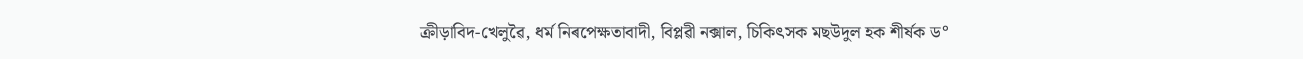ক্রীড়াবিদ-খেলুৱৈ, ধৰ্ম নিৰপেক্ষতাবাদী, বিপ্লৱী নক্সাল, চিকিৎসক মছউদুল হক শীৰ্ষক ড°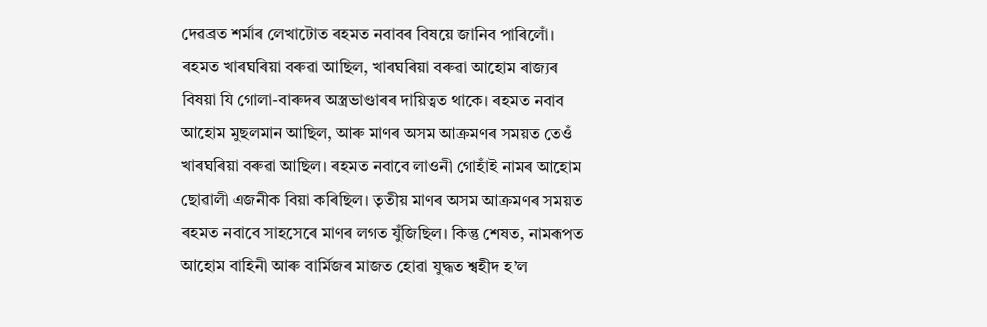দেৱব্ৰত শৰ্মাৰ লেখাটোত ৰহমত নবাবৰ বিষয়ে জানিব পাৰিলোঁ। ৰহমত খাৰঘৰিয়া বৰুৱা আছিল, খাৰঘৰিয়া বৰুৱা আহোম ৰাজ্যৰ বিষয়া যি গোলা-বাৰুদৰ অস্ত্ৰভাণ্ডাৰৰ দায়িত্বত থাকে। ৰহমত নবাব আহোম মুছলমান আছিল, আৰু মাণৰ অসম আক্ৰমণৰ সময়ত তেওঁ খাৰঘৰিয়া বৰুৱা আছিল। ৰহমত নবাবে লাওনী গোহাঁই নামৰ আহোম ছোৱালী এজনীক বিয়া কৰিছিল। তৃতীয় মাণৰ অসম আক্ৰমণৰ সময়ত ৰহমত নবাবে সাহসেৰে মাণৰ লগত যুঁজিছিল। কিন্তু শেষত, নামৰূপত আহোম বাহিনী আৰু বাৰ্মিজৰ মাজত হোৱা যুদ্ধত শ্বহীদ হ’ল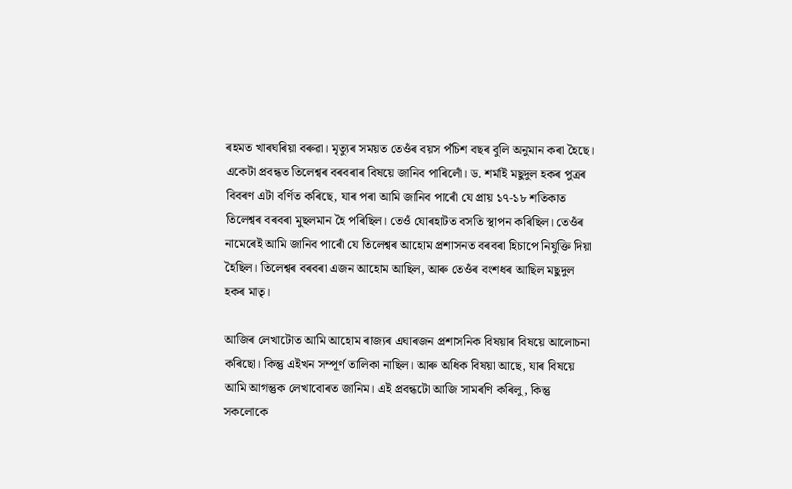ৰহমত খাৰঘৰিয়া বৰুৱা। মৃত্যুৰ সময়ত তেওঁৰ বয়স পঁচিশ বছৰ বুলি অনুমান কৰা হৈছে। একেটা প্ৰবন্ধত তিলেশ্বৰ বৰবৰাৰ বিষয়ে জানিব পাৰিলোঁ। ড. শৰ্মাই মছুদুল হকৰ পুত্ৰৰ বিবৰণ এটা বৰ্ণিত কৰিছে, যাৰ পৰা আমি জানিব পাৰোঁ যে প্ৰায় ১৭-১৮ শতিকাত তিলেশ্বৰ বৰবৰা মুছলমান হৈ পৰিছিল। তেওঁ যোৰহাটত বসতি স্থাপন কৰিছিল। তেওঁৰ নামেৰেই আমি জানিব পাৰোঁ যে তিলেশ্বৰ আহোম প্ৰশাসনত বৰবৰা হিচাপে নিযুক্তি দিয়া হৈছিল। তিলেশ্বৰ বৰবৰা এজন আহোম আছিল, আৰু তেওঁৰ বংশধৰ আছিল মছুদুল হকৰ মাতৃ।

আজিৰ লেখাটোত আমি আহোম ৰাজ্যৰ এঘাৰজন প্ৰশাসনিক বিষয়াৰ বিষয়ে আলোচনা কৰিছো। কিন্তু এইখন সম্পূৰ্ণ তালিকা নাছিল। আৰু অধিক বিষয়া আছে, যাৰ বিষয়ে আমি আগন্তুক লেখাবোৰত জানিম। এই প্ৰবন্ধটো আজি সামৰণি কৰিলু, কিন্তু সকলোকে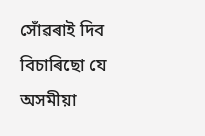সোঁৱৰাই দিব বিচাৰিছো যে অসমীয়া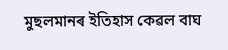মুছলমানৰ ইতিহাস কেৱল বাঘ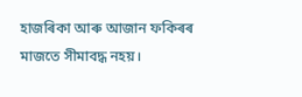হাজৰিকা আৰু আজান ফকিৰৰ মাজতে সীমাবদ্ধ নহয়।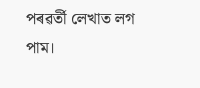পৰৱৰ্তী লেখাত লগ পাম।